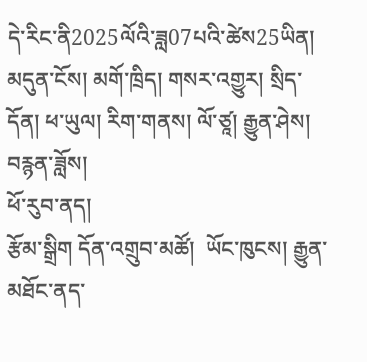དེ་རིང་ནི2025ལོའི་ཟླ07པའི་ཚེས25ཡིན།
མདུན་ངོས། མགོ་ཁྲིད། གསར་འགྱུར། སྲིད་དོན། ཕ་ཡུལ། རིག་གནས། ལོ་ཙཱ། རྒྱུན་ཤེས། བརྙན་ཟློས།
ཕོ་རུབ་ནད།
རྩོམ་སྒྲིག དོན་འགྲུབ་མཚོ།  ཡོང་ཁུངས། རྒྱུན་མཐོང་ནད་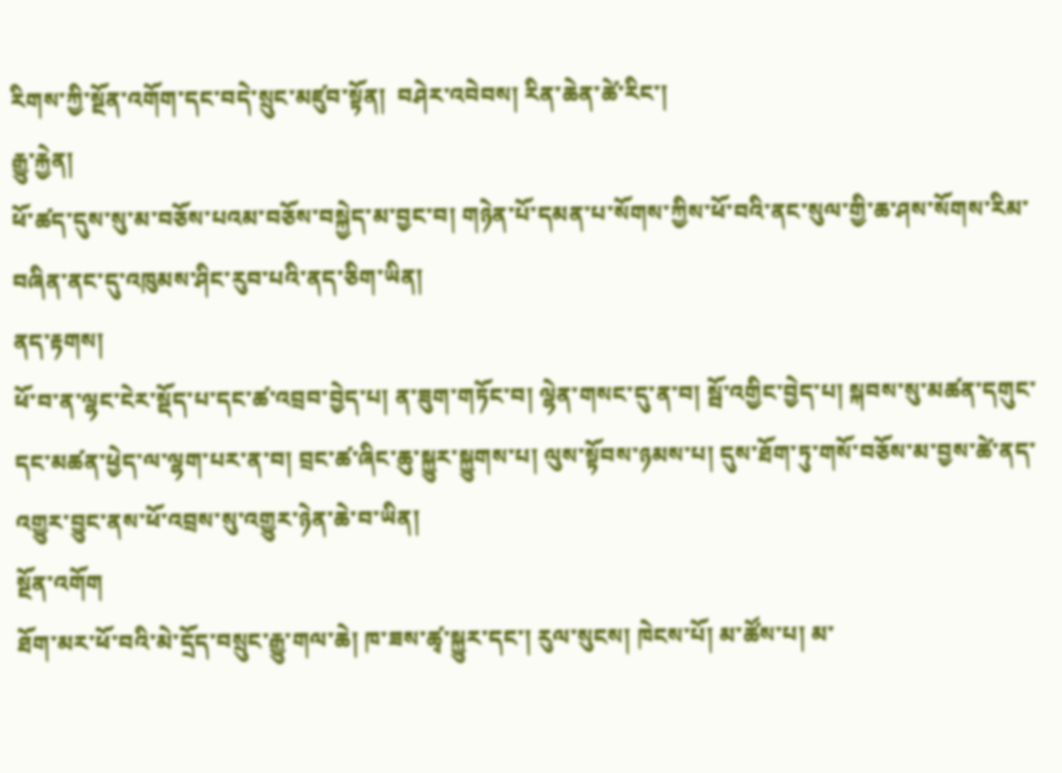རིགས་ཀྱི་སྔོན་འགོག་དང་བདེ་སྲུང་མཛུབ་སྟོན།  བཤེར་འབེབས། རིན་ཆེན་ཚེ་རིང་།
རྒྱུ་རྐྱེན།
ཕོ་ཚད་དུས་སུ་མ་བཅོས་པའམ་བཅོས་བསྐྱེད་མ་བྱང་བ། གཉེན་པོ་དམན་པ་སོགས་ཀྱིས་ཕོ་བའི་ནང་སུལ་གྱི་ཆ་ཤས་སོགས་རིམ་བཞིན་ནང་དུ་འཁུམས་ཤིང་རུབ་པའི་ནད་ཅིག་ཡིན།
ནད་རྟགས།
ཕོ་བ་ན་ལྷང་ངེར་སྡོད་པ་དང་ཚ་འབྲབ་བྱེད་པ། ན་ཟུག་གཏོང་བ། ལྷེན་གསང་དུ་ན་བ། སྦོ་འགྱིང་བྱེད་པ། སྐབས་སུ་མཚན་དགུང་དང་མཚན་ཕྱེད་ལ་ལྷག་པར་ན་བ། བྲང་ཚ་ཞིང་ཆུ་སྐྱུར་སྐྱུགས་པ། ལུས་སྟོབས་ཉམས་པ། དུས་ཐོག་ཏུ་གསོ་བཅོས་མ་བྱས་ཚེ་ནད་འགྱུར་བྱུང་ནས་ཕོ་འབྲས་སུ་འགྱུར་ཉེན་ཆེ་བ་ཡིན།
སྔོན་འགོག
ཐོག་མར་ཕོ་བའི་མེ་དྲོད་བསྲུང་རྒྱུ་གལ་ཆེ། ཁ་ཟས་ཚྭ་སྐྱུར་དང་། རུལ་སུངས། ཁེངས་པོ། མ་ཚོས་པ། མ་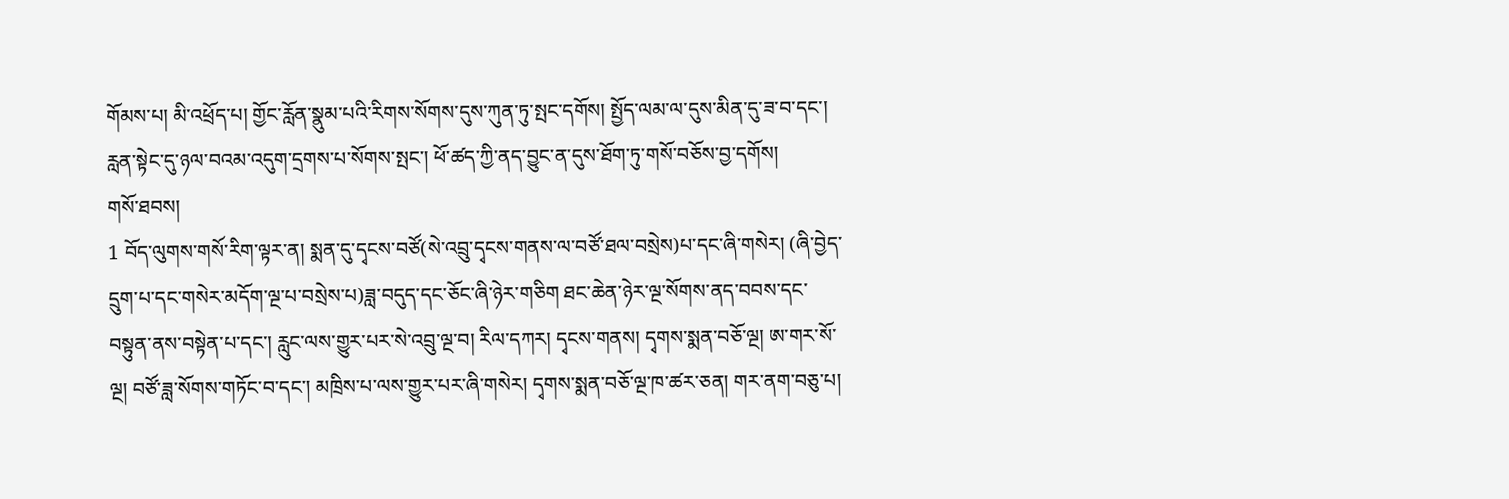གོམས་པ། མི་འཕྲོད་པ། གྱོང་རློན་སྣུམ་པའི་རིགས་སོགས་དུས་ཀུན་ཏུ་སྤང་དགོས། སྤྱོད་ལམ་ལ་དུས་མིན་དུ་ཟ་བ་དང་། རླན་སྟེང་དུ་ཉལ་བའམ་འདུག་དྲགས་པ་སོགས་སྤང་། ཕོ་ཚད་ཀྱི་ནད་བྱུང་ན་དུས་ཐོག་ཏུ་གསོ་བཅོས་བྱ་དགོས།
གསོ་ཐབས།
1 བོད་ལུགས་གསོ་རིག་ལྟར་ན། སྨན་དུ་དྭངས་བཙོ(སེ་འབྲུ་དྭངས་གནས་ལ་བཙོ་ཐལ་བསྲེས)པ་དང་ཞི་གསེར། (ཞི་བྱེད་དྲུག་པ་དང་གསེར་མདོག་ལྔ་པ་བསྲེས་པ)ཟླ་བདུད་དང་ཅོང་ཞི་ཉེར་གཅིག ཐང་ཆེན་ཉེར་ལྔ་སོགས་ནད་བབས་དང་བསྟུན་ནས་བསྟེན་པ་དང་། རླུང་ལས་གྱུར་པར་སེ་འབྲུ་ལྔ་བ། རིལ་དཀར། དྭངས་གནས། དྭགས་སྨན་བཅོ་ལྔ། ཨ་གར་སོ་ལྔ། བཙོ་ཟླ་སོགས་གཏོང་བ་དང་། མཁྲིས་པ་ལས་གྱུར་པར་ཞི་གསེར། དྭགས་སྨན་བཅོ་ལྔ་ཁ་ཚར་ཅན། གར་ནག་བཅུ་པ།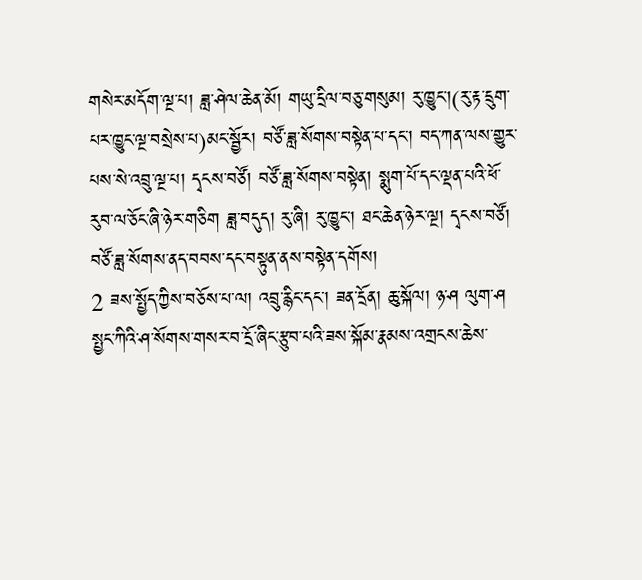གསེར་མདོག་ལྔ་པ། ཟླ་ཤེལ་ཆེན་མོ། གཡུ་དྲིལ་བཅུ་གསུམ། རུ་ཁྱུང་།(རུ་རྟ་དྲུག་པར་ཁྱུང་ལྔ་བསྲེས་པ)མང་སྦྱོར། བཙོ་ཟླ་སོགས་བསྟེན་པ་དང་། བད་ཀན་ལས་གྱུར་པས་སེ་འབྲུ་ལྔ་པ། དྭངས་བཙོ། བཙོ་ཟླ་སོགས་བསྟེན། སྨུག་པོ་དང་ལྡན་པའི་ཕོ་རུབ་ལ་ཅོང་ཞི་ཉེར་གཅིག ཟླ་བདུད། རུ་ཞི། རུ་ཁྱུང་། ཐང་ཆེན་ཉེར་ལྔ། དྭངས་བཙོ། བཙོ་ཟླ་སོགས་ནད་བབས་དང་བསྟུན་ནས་བསྟེན་དགོས།
2 ཟས་སྤྱོད་ཀྱིས་བཅོས་པ་ལ། འབྲུ་རྙིང་དང་། ཟན་དྲོན། ཆུ་སྐོལ། ཉ་ཤ ལུག་ཤ སྤྱང་ཀིའི་ཤ་སོགས་གསར་བ་དྲོ་ཞིང་རྩུབ་པའི་ཟས་སྐོམ་རྣམས་འགྲངས་ཆེས་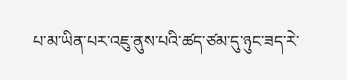པ་མ་ཡིན་པར་འཇུ་ནུས་པའི་ཚད་ཙམ་དུ་ཉུང་ཟད་རེ་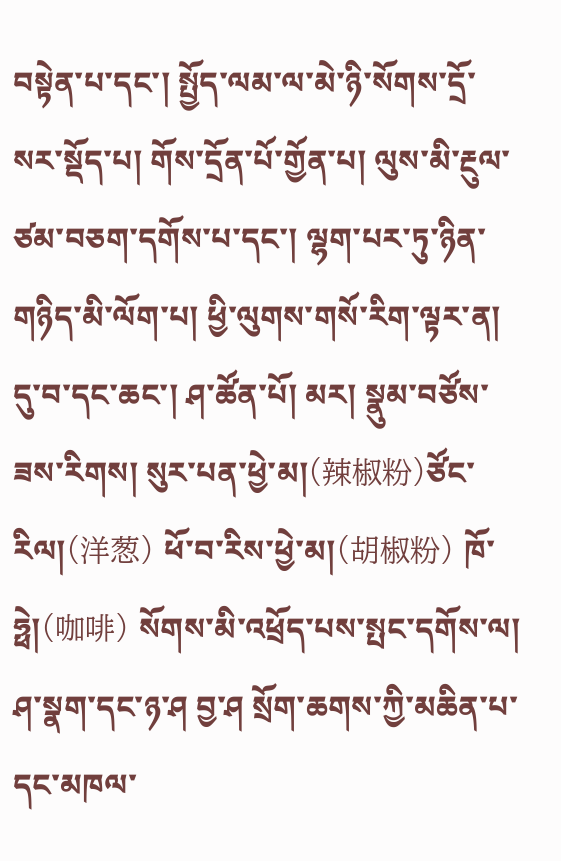བསྟེན་པ་དང་། སྤྱོད་ལམ་ལ་མེ་ཉི་སོགས་དྲོ་སར་སྡོད་པ། གོས་དྲོན་པོ་གྱོན་པ། ལུས་མི་རྔུལ་ཙམ་བཅག་དགོས་པ་དང་། ལྷག་པར་ཏུ་ཉིན་གཉིད་མི་ལོག་པ། ཕྱི་ལུགས་གསོ་རིག་ལྟར་ན། དུ་བ་དང་ཆང་། ཤ་ཚོན་པོ། མར། སྣུམ་བཙོས་ཟས་རིགས། སུར་པན་ཕྱེ་མ།(辣椒粉)ཙོང་རིལ།(洋葱) ཕོ་བ་རིས་ཕྱེ་མ།(胡椒粉) ཁོ་ཧྥེ།(咖啡) སོགས་མི་འཕྲོད་པས་སྤང་དགོས་ལ། ཤ་སྣག་དང་ཉ་ཤ བྱ་ཤ སྲོག་ཆགས་ཀྱི་མཆིན་པ་དང་མཁལ་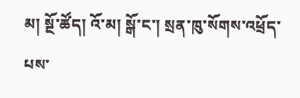མ། སྔོ་ཚོད། འོ་མ། སྒོ་ང་། སྲན་ཁུ་སོགས་འཕྲོད་པས་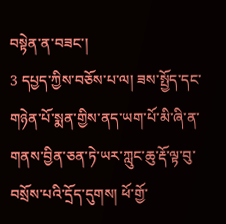བསྟེན་ན་བཟང་།
3 དཔྱད་ཀྱིས་བཅོས་པ་ལ། ཟས་སྤྱོད་དང་གཉེན་པོ་སྨན་གྱིས་ནད་ཡག་པོ་མི་ཞི་ན་གནས་བྱིན་ཅན་ཏེ་ཡར་ཀླུང་ཆུ་རྡོ་ལྟ་བུ་བསྲོས་པའི་དྲོད་དུགས། ཕོ་གྱོ་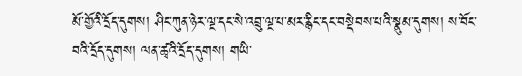མོ་གྱོའི་དྲོད་དུགས། ཤིང་ཀུན་ཉེར་ལྔ་དང་སེ་འབྲུ་ལྔ་པ་མར་རྙིང་དང་བསྡེབས་པའི་སྣུམ་དུགས། ས་བོང་བའི་དྲོད་དུགས། ལན་ཚྭའི་དྲོད་དུགས། གཡི་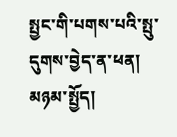སྤྱང་གི་པགས་པའི་སྤུ་དུགས་བྱེད་ན་ཕན།
མཉམ་སྤྱོད།